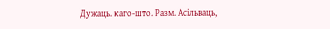Дужаць. каго-што. Разм. Асільваць,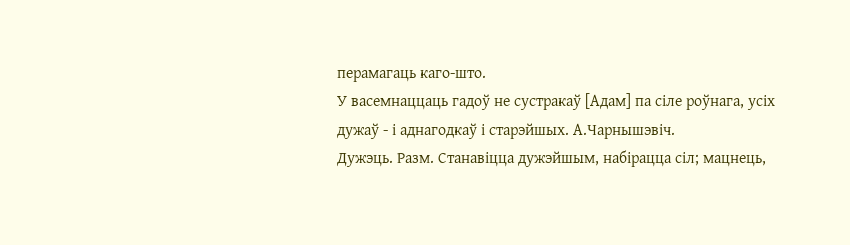перамагаць каго-што.
У васемнаццаць гадоў не сустракаў [Адам] па сіле роўнага, усіх дужаў - і аднагодкаў і старэйшых. А.Чарнышэвіч.
Дужэць. Разм. Станавіцца дужэйшым, набірацца сіл; мацнець,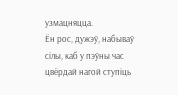узмацняцца.
Ён рос, дужэў, набываў сілы, каб у пэўны час цвёрдай нагой ступіць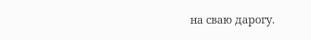на сваю дарогу.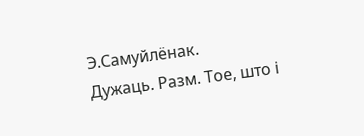Э.Самуйлёнак.
Дужаць. Разм. Тое, што і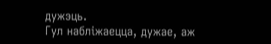дужэць.
Гул набліжаецца, дужае, аж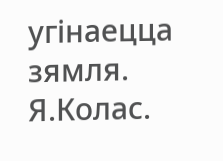угінаецца зямля. Я.Колас.